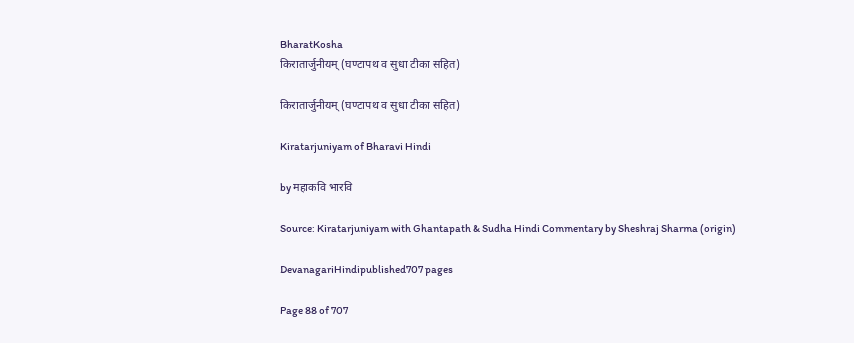BharatKosha
किरातार्जुनीयम् (घण्टापथ व सुधा टीका सहित)

किरातार्जुनीयम् (घण्टापथ व सुधा टीका सहित)

Kiratarjuniyam of Bharavi Hindi

by महाकवि भारवि

Source: Kiratarjuniyam with Ghantapath & Sudha Hindi Commentary by Sheshraj Sharma (origin)

DevanagariHindipublished707 pages

Page 88 of 707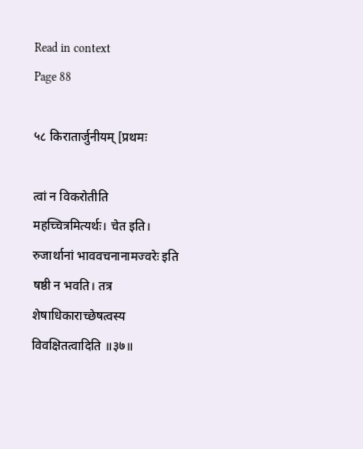Read in context
Page 88

५८ किरातार्जुनीयम् [प्रथमः

त्वां न विकरोतीति महच्चित्रमित्यर्थः। चेत इति। रुजार्थानां भाववचनानामज्वरेः इति षष्ठी न भवति। तत्र शेषाधिकाराच्छेषत्वस्य विवक्षितत्वादिति ॥३७॥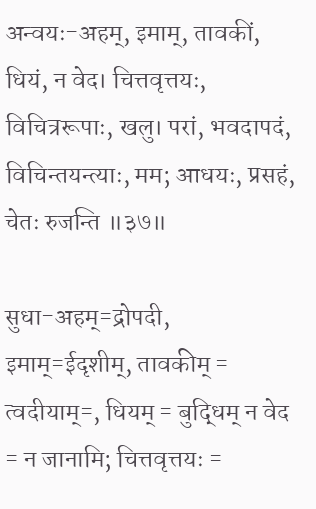अन्वयः-अहम्, इमाम्, तावकीं, धियं, न वेद। चित्तवृत्तयः, विचित्ररूपाः, खलु। परां, भवदापदं, विचिन्तयन्त्याः, मम; आधयः, प्रसहं, चेतः रुजन्ति ॥३७॥

सुधा-अहम्=द्रोपदी, इमाम्=ईदृशीम्, तावकीम् = त्वदीयाम्=, धियम् = बुद्धिम् न वेद = न जानामि; चित्तवृत्तयः =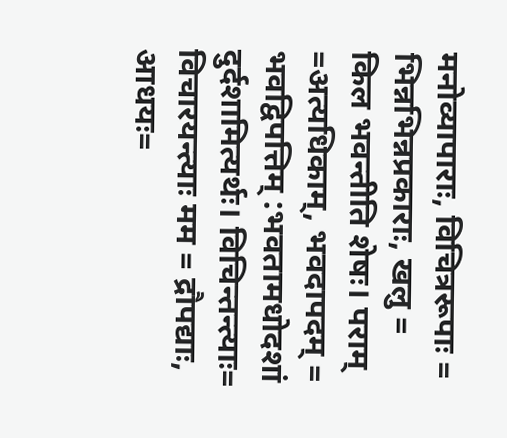मनोव्यापाराः, विचित्ररूपाः = भिन्नभिन्नप्रकाराः, खलु = किल भवन्तीति शेषः। पराम् =अत्यधिकाम्, भवदापदम् = भवद्विपत्तिम् :भवतामधोदशां दुर्दशामित्यर्थः। विचिन्तन्त्याः= विचारयन्त्याः मम = द्रौपद्याः, आधयः=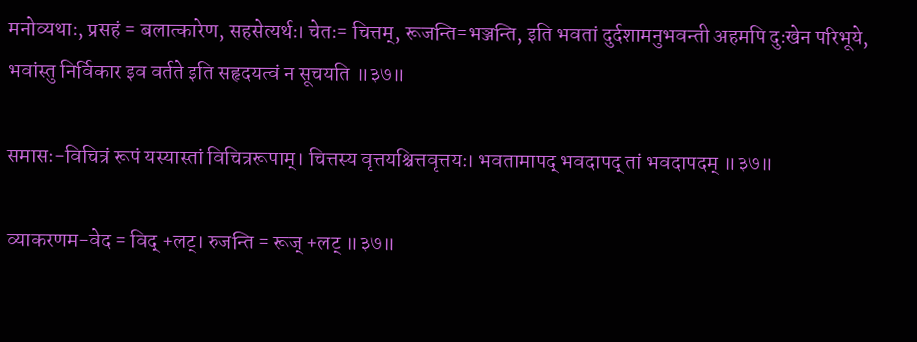मनोव्यथाः, प्रसहं = बलात्कारेण, सहसेत्यर्थः। चेतः= चित्तम्, रूजन्ति=भञ्जन्ति, इति भवतां दुर्दशामनुभवन्ती अहमपि दुःखेन परिभूये, भवांस्तु निर्विकार इव वर्तते इति सहृदयत्वं न सूचयति ॥३७॥

समासः-विचित्रं रूपं यस्यास्तां विचित्ररूपाम्। चित्तस्य वृत्तयश्चित्तवृत्तयः। भवतामापद् भवदापद् तां भवदापदम् ॥३७॥

व्याकरणम-वेद = विद् +लट्। रुजन्ति = रूज् +लट् ॥३७॥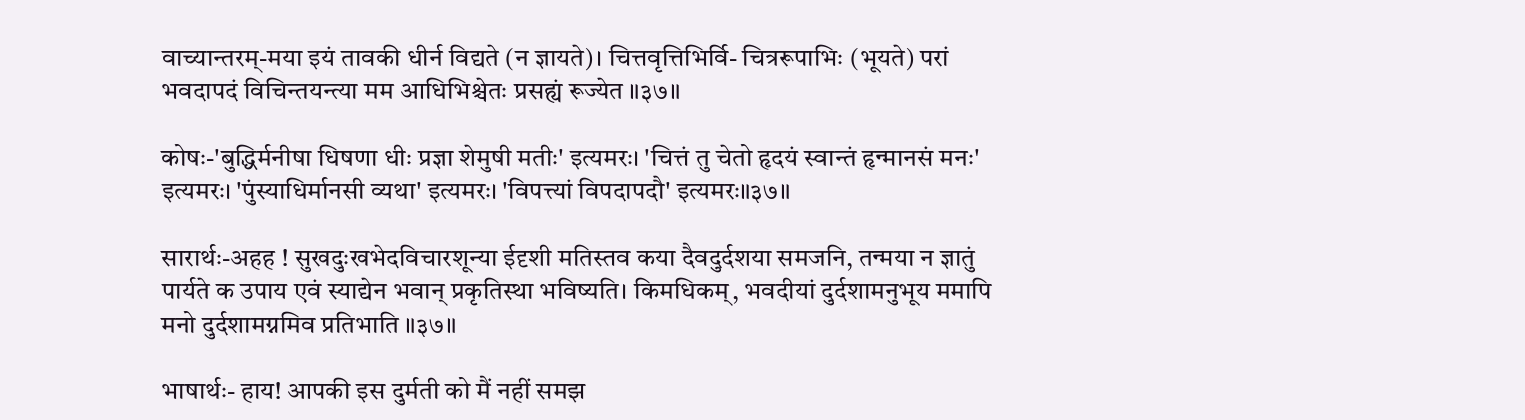वाच्यान्तरम्-मया इयं तावकी धीर्न विद्यते (न ज्ञायते)। चित्तवृत्तिभिर्वि- चित्ररूपाभिः (भूयते) परां भवदापदं विचिन्तयन्त्या मम आधिभिश्चेतः प्रसह्यं रूज्येत ॥३७॥

कोषः-'बुद्धिर्मनीषा धिषणा धीः प्रज्ञा शेमुषी मतीः' इत्यमरः। 'चित्तं तु चेतो हृदयं स्वान्तं हृन्मानसं मनः' इत्यमरः। 'पुंस्याधिर्मानसी व्यथा' इत्यमरः। 'विपत्त्यां विपदापदौ' इत्यमरः॥३७॥

सारार्थः-अहह ! सुखदुःखभेदविचारशून्या ईदृशी मतिस्तव कया दैवदुर्दशया समजनि, तन्मया न ज्ञातुं पार्यते क उपाय एवं स्याद्येन भवान् प्रकृतिस्था भविष्यति। किमधिकम्, भवदीयां दुर्दशामनुभूय ममापि मनो दुर्दशामग्नमिव प्रतिभाति ॥३७॥

भाषार्थः- हाय! आपकी इस दुर्मती को मैं नहीं समझ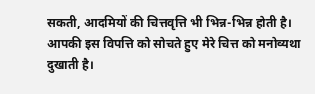सकती, आदमियों की चित्तवृत्ति भी भिन्न-भिन्न होती है। आपकी इस विपत्ति को सोचते हुए मेरे चित्त को मनोव्यथा दुखाती है।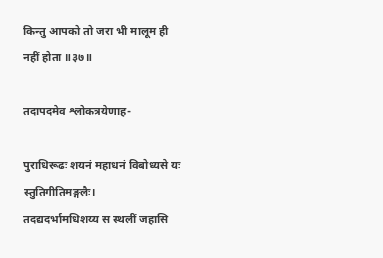किन्तु आपको तो जरा भी मालूम ही नहीं होता ॥३७॥

तदापदमेव श्लोकत्रयेणाह-

पुराधिरूढः शयनं महाधनं विबोध्यसे यः स्तुतिगीतिमङ्गलैः।
तदद्यदर्भामधिशय्य स स्थलीं जहासि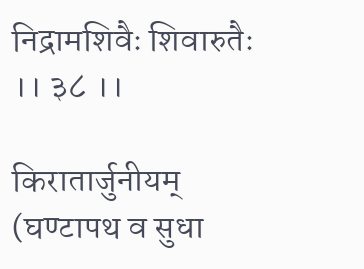निद्रामशिवैः शिवारुतैः ।। ३८ ।।

किरातार्जुनीयम् (घण्टापथ व सुधा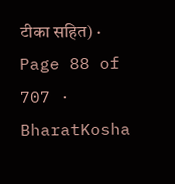टीका सहित) · Page 88 of 707 · BharatKosha